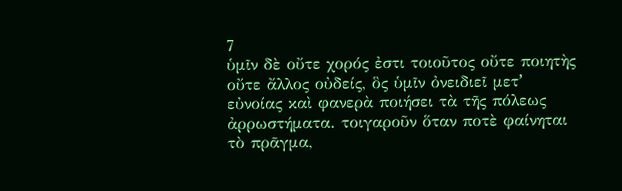7
ὑμῖν δὲ οὔτε χορός ἐστι τοιοῦτος οὔτε ποιητὴς οὔτε ἄλλος οὐδείς, ὃς ὑμῖν ὀνειδιεῖ μετʼ εὐνοίας καὶ φανερὰ ποιήσει τὰ τῆς πόλεως ἀρρωστήματα. τοιγαροῦν ὅταν ποτὲ φαίνηται τὸ πρᾶγμα,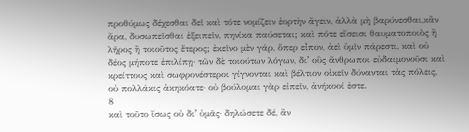προθύμως δέχεσθαι δεῖ καὶ τότε νομίζειν ἑορτὴν ἄγειν, ἀλλὰ μὴ βαρύνεσθαι,κἂν ἄρα, δυσωπεῖσθαι ἐξειπεῖν, πηνίκα παύσεται; καὶ πότε εἴσεισι θαυματοποιὸς ἢ λῆρος ἢ τοιοῦτος ἕτερος; ἐκεῖνο μὲν γάρ, ὅπερ εἶπον, ἀεὶ ὑμῖν πάρεστι, καὶ οὐ δέος μήποτε ἐπιλίπῃ· τῶν δὲ τοιούτων λόγων, διʼ οὓς ἄνθρωποι εὐδαιμονοῦσι καὶ κρείττους καὶ σωφρονέστεροι γίγνονται καὶ βέλτιον οἰκεῖν δύνανται τὰς πόλεις, οὐ πολλάκις ἀκηκόατε· οὐ βούλομαι γὰρ εἰπεῖν, ἀνήκοοί ἐστε.
8
καὶ τοῦτο ἴσως οὐ διʼ ὑμᾶς· δηλώσετε δέ, ἂν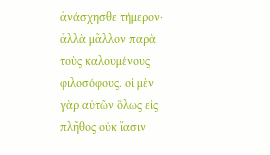ἀνάσχησθε τήμερον· ἀλλὰ μᾶλλον παρὰ τοὺς καλουμένους φιλοσόφους. οἱ μὲν γὰρ αὐτῶν ὅλως εἰς πλῆθος οὐκ ἴασιν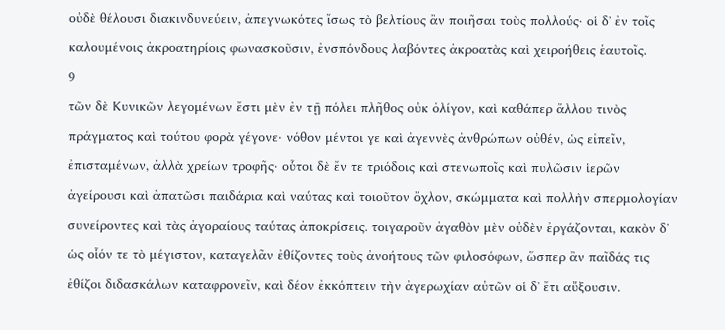οὐδὲ θέλουσι διακινδυνεύειν, ἀπεγνωκότες ἴσως τὸ βελτίους ἂν ποιῆσαι τοὺς πολλούς· οἱ δʼ ἐν τοῖς καλουμένοις ἀκροατηρίοις φωνασκοῦσιν, ἐνσπόνδους λαβόντες ἀκροατὰς καὶ χειροήθεις ἑαυτοῖς.
9
τῶν δὲ Κυνικῶν λεγομένων ἔστι μὲν ἐν τῇ πόλει πλῆθος οὐκ ὀλίγον, καὶ καθάπερ ἄλλου τινὸς πράγματος καὶ τούτου φορὰ γέγονε· νόθον μέντοι γε καὶ ἀγεννὲς ἀνθρώπων οὐθέν, ὡς εἰπεῖν, ἐπισταμένων, ἀλλὰ χρείων τροφῆς· οὗτοι δὲ ἔν τε τριόδοις καὶ στενωποῖς καὶ πυλῶσιν ἱερῶν ἀγείρουσι καὶ ἀπατῶσι παιδάρια καὶ ναύτας καὶ τοιοῦτον ὄχλον, σκώμματα καὶ πολλὴν σπερμολογίαν συνείροντες καὶ τὰς ἀγοραίους ταύτας ἀποκρίσεις. τοιγαροῦν ἀγαθὸν μὲν οὐδὲν ἐργάζονται, κακὸν δʼ ὡς οἷόν τε τὸ μέγιστον, καταγελᾶν ἐθίζοντες τοὺς ἀνοήτους τῶν φιλοσόφων, ὥσπερ ἂν παῖδάς τις ἐθίζοι διδασκάλων καταφρονεῖν, καὶ δέον ἐκκόπτειν τὴν ἀγερωχίαν αὐτῶν οἱ δʼ ἔτι αὔξουσιν.